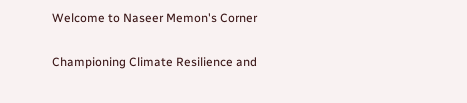Welcome to Naseer Memon's Corner

Championing Climate Resilience and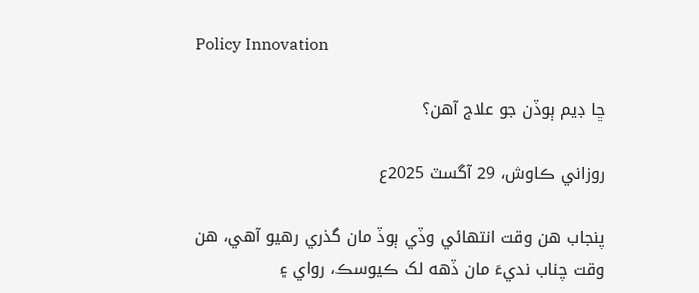Policy Innovation

ڇا ڊيم ٻوڏن جو علاج آهن؟

روزاني ڪاوش، 29 آگسٽ 2025ع

پنجاب هن وقت انتهائي وڏي ٻوڏ مان گذري رهيو آهي، هن وقت چناب نديءَ مان ڏهه لک ڪيوسڪ، رواي ۽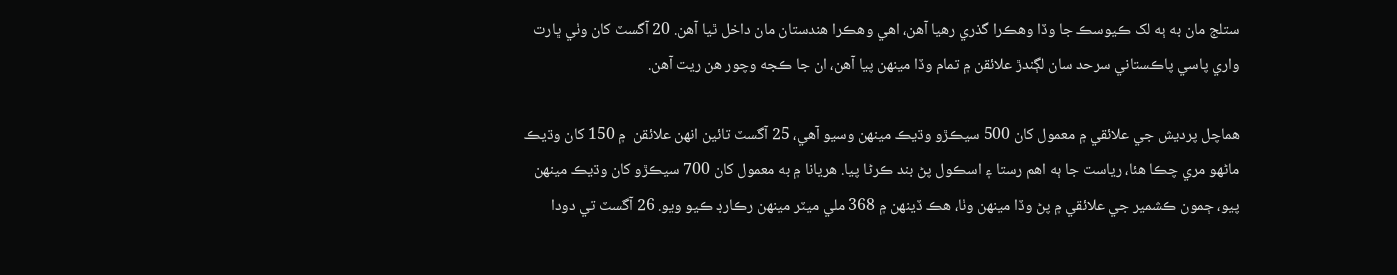ستلج مان به ٻه لک ڪيوسڪ جا وڏا وهڪرا گذري رهيا آهن، اهي وهڪرا هندستان مان داخل ٿيا آهن. 20 آگسٽ کان وٺي ڀارت واري پاسي پاڪستاني سرحد سان لڳندڙ علائقن ۾ تمام وڏا مينهن پيا آهن، ان جا ڪجه وچور هن ريت آهن.

هماچل پرديش جي علائقي ۾ معمول کان 500 سيڪڙو وڌيڪ مينهن وسيو آهي، 25 آگسٽ تائين انهن علائقن  ۾ 150 کان وڌيڪ ماڻهو مري چڪا هئا، رياست جا ٻه اهم رستا ۽ اسڪول پڻ بند ڪرڻا پيا. هريانا ۾ به معمول کان 700 سيڪڙو کان وڌيڪ مينهن پيو، ڄمون ڪشمير جي علائقي ۾ پڻ وڏا مينهن وٺا، هڪ ڏينهن ۾ 368 ملي ميٽر مينهن رڪارڊ ڪيو ويو. 26 آگسٽ تي دودا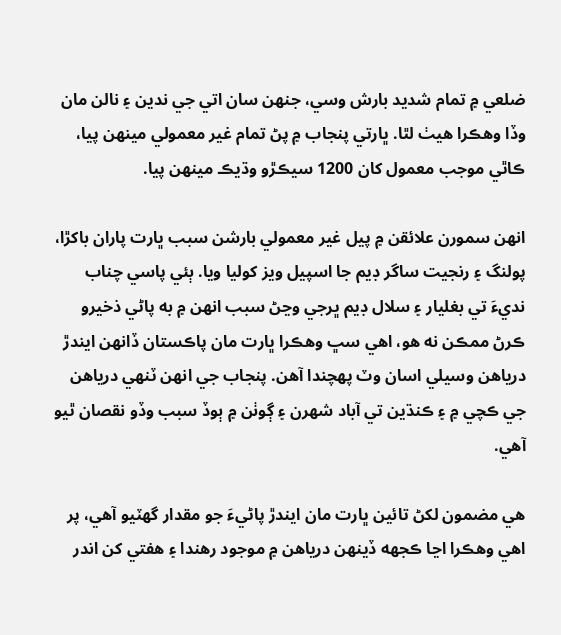ضلعي ۾ تمام شديد بارش وسي، جنهن سان اتي جي ندين ۽ نالن مان وڏا وهڪرا هيٺ لٿا. ڀارتي پنجاب ۾ پڻ تمام غير معمولي مينهن پيا، ڪاٿي موجب معمول کان 1200 سيڪڙو وڌيڪ مينهن پيا.

انهن سمورن علائقن ۾ پيل غير معمولي بارشن سبب ڀارت پاران باکڙا، پولنگ ۽ رنجيت ساگر ڊيم جا اسپيل ويز کوليا ويا. ٻئي پاسي چناب نديءَ تي بغليار ۽ سلال ڊيم ڀرجي وڃڻ سبب انهن ۾ به پاڻي ذخيرو ڪرڻ ممڪن نه هو، اهي سڀ وهڪرا ڀارت مان پاڪستان ڏانهن ايندڙ درياهن وسيلي اسان وٽ پهچندا آهن. پنجاب جي انهن ٽنهي درياهن جي ڪچي ۾ ۽ ڪنڌين تي آباد شهرن ۽ ڳوٺن ۾ ٻوڏ سبب وڏو نقصان ٿيو آهي.

هي مضمون لکڻ تائين ڀارت مان ايندڙ پاڻيءَ جو مقدار گهٽيو آهي، پر اهي وهڪرا اڃا ڪجهه ڏينهن درياهن ۾ موجود رهندا ۽ هفتي کن اندر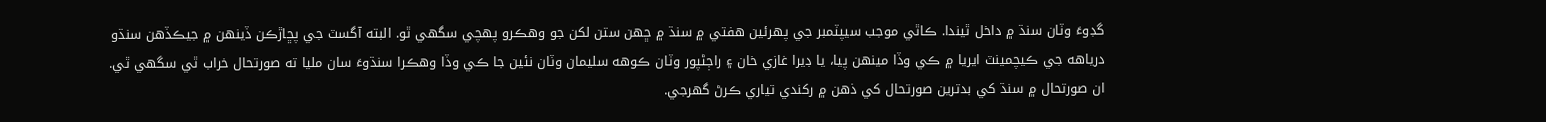گڊوءَ وٽان سنڌ ۾ داخل ٿيندا. ڪاٿي موجب سيپٽمبر جي پهرئين هفتي ۾ سنڌ ۾ ڇهن ستن لکن جو وهڪرو پهچي سگهي ٿو. البته آگسٽ جي پڇاڙڪن ڏينهن ۾ جيڪڏهن سنڌو درياهه جي ڪيچمينٽ ايريا ۾ ڪي وڏا مينهن پيا، يا ڊيرا غازي خان ۽ راڄڻپور وٽان ڪوهه سليمان وٽان نئين جا ڪي وڏا وهڪرا سنڌوءَ سان مليا ته صورتحال خراب ٿي سگهي ٿي. ان صورتحال ۾ سنڌ کي بدترين صورتحال کي ذهن ۾ رکندي تياري ڪرڻ گهرجي.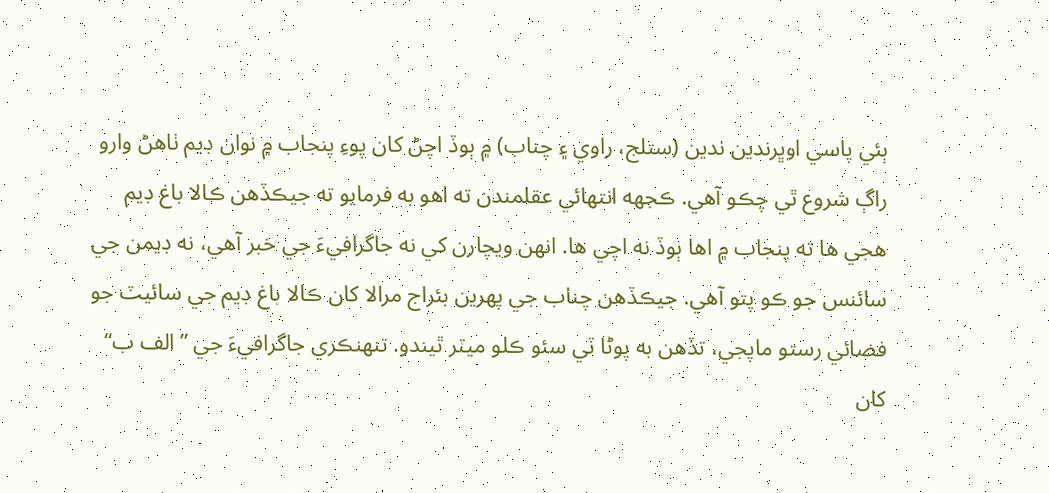ٻئي پاسي اوڀرندين ندين (ستلج، راوي ۽ چناب) ۾ ٻوڏ اچڻ کان پوءِ پنجاب ۾ نوان ڊيم ٺاهڻ وارو راڳ شروع ٿي چڪو آهي. ڪجهه انتهائي عقلمندن ته اهو به فرمايو ته جيڪڏهن ڪالا باغ ڊيم هجي ها ته پنجاب ۾ اها ٻوڏ نه اچي ها. انهن ويچارن کي نه جاگرافيءَ جي خبر آهي، نه ڊيمن جي سائنس جو ڪو پتو آهي. جيڪڏهن چناب جي پهرين بئراج مرالا کان ڪالا باغ ڊيم جي سائيٽ جو فضائي رستو ماپجي، تڏهن به پوڻا ٽي سئو ڪلو ميٽر ٿيندو. تنهنڪري جاگرافيءَ جي ”الف ب“ کان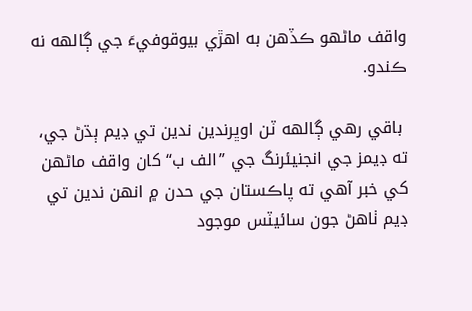واقف ماڻهو ڪڏهن به اهڙي بيوقوفيءَ جي ڳالهه نه ڪندو.

 باقي رهي ڳالهه ٽن اوڀرندين ندين تي ڊيم ٻڌڻ جي، ته ڊيمز جي انجنيئرنگ جي ”الف ب“ کان واقف ماڻهن کي خبر آهي ته پاڪستان جي حدن ۾ انهن ندين تي ڊيم ٺاهڻ جون سائيٽس موجود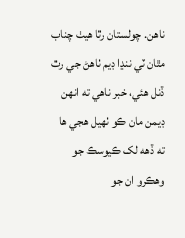ناهن. چولستان رٿا هيٺ چناب مٿان ٽي ننڍا ڊيم ٺاهڻ جي رٿ ڏنل هئي، خبر ناهي ته انهن ڊيمن مان ڪو ٺهيل هجي ها ته ڏهه لک ڪيوسڪ جو وهڪرو ان جو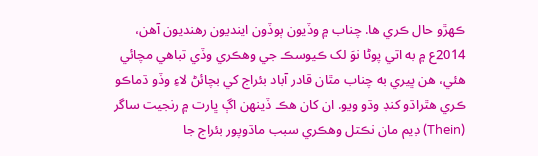ڪهڙو حال ڪري ها. چناب ۾ وڏيون ٻوڏون اينديون رهنديون آهن، 2014ع ۾ به اتي پوڻا نوَ لک ڪيوسڪ جي وهڪري وڏي تباهي مچائي هئي، هن ڀيري به چناب مٿان قادر آباد بئراج کي بچائڻ لاءِ وڏو ڌماڪو ڪري هٿراڌو کنڊ وڌو ويو. ان کان هڪ ڏينهن اڳ ڀارت ۾ رنجيت ساگر (Thein) ڊيم مان نڪتل وهڪري سبب ماڌوپور بئراج جا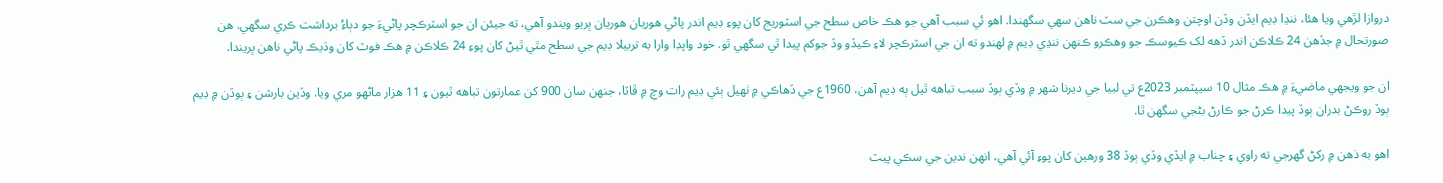دروازا لڙهي ويا هئا، ننڍا ڊيم ايڏن وڏن اوچتن وهڪرن جي سٽ ناهن سهي سگهندا. اهو ئي سبب آهي جو هڪ خاص سطح جي اسٽوريج کان پوءِ ڊيم اندر پاڻي هوريان هوريان ڀريو ويندو آهي، ته جيئن ان جو اسٽرڪچر پاڻيءَ جو دٻاءُ برداشت ڪري سگهي. هن صورتحال ۾ جڏهن 24 ڪلاڪن اندر ڏهه لک ڪيوسڪ جو وهڪرو ڪنهن ننڍي ڊيم ۾ لهندو ته ان جي اسٽرڪچر لاءِ ڪيڏو وڏ جوکم پيدا ٿي سگهي ٿو. خود واپڊا وارا به تربيلا ڊيم جي سطح مٿي ٿيڻ کان پوءِ 24 ڪلاڪن ۾ هڪ فوٽ کان وڌيڪ پاڻي ناهن ڀريندا.

ان جو ويجهي ماضيءَ ۾ هڪ مثال 10 سيپٽمبر 2023ع تي لبيا جي ديرنا شهر ۾ وڏي ٻوڏ سبب تباهه ٿيل ٻه ڊيم آهن، 1960ع جي ڏهاڪي ۾ ٺهيل ٻئي ڊيم رات وچ ۾ ڦاٽا، جنهن سان 900 کن عمارتون تباهه ٿيون ۽ 11 هزار ماڻهو مري ويا. وڏين بارشن ۽ ٻوڏن ۾ ڊيم ٻوڏ روڪڻ بدران ٻوڏ پيدا ڪرڻ جو ڪارڻ بڻجي سگهن ٿا.

اهو به ذهن ۾ رکڻ گهرجي ته راوي ۽ چناب ۾ ايڏي وڏي ٻوڏ 38 ورهين کان پوءِ آئي آهي، انهن ندين جي سڪي پيٽ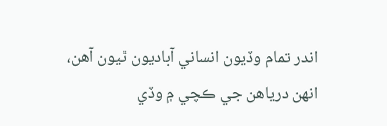اندر تمام وڏيون انساني آباديون ٿيون آهن، انهن درياهن جي ڪچي ۾ وڏي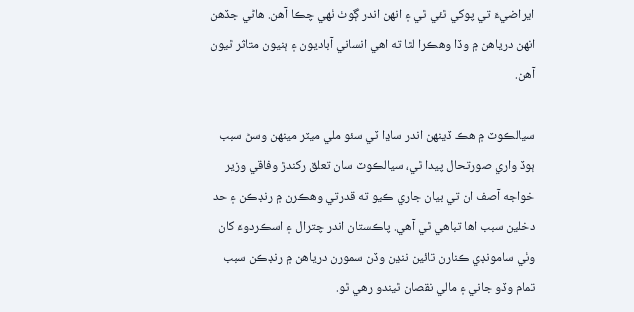ايراضيءَ تي پوکي ٿئي ٿي ۽ انهن اندر ڳوٺ ٺهي چڪا آهن. هاڻي جڏهن انهن درياهن ۾ وڏا وهڪرا لٿا ته اهي انساني آباديون ۽ ٻنيون متاثر ٿيون آهن.

سيالڪوٽ ۾ هڪ ڏينهن اندر ساڍا ٽي سئو ملي ميٽر مينهن وسڻ سبب ٻوڏ واري صورتحال پيدا ٿي، سيالڪوٽ سان تعلق رکندڙ وفاقي وزير خواجه آصف ان تي بيان جاري ڪيو ته قدرتي وهڪرن ۾ رنڊڪن ۽ حد دخلين سبب اها تباهي ٿي آهي. پاڪستان اندر چترال ۽ اسڪردوءَ کان وٺي سامونڊي ڪنارن تائين ننڍن وڏن سمورن درياهن ۾ رنڊڪن سبب تمام وڏو جاني ۽ مالي نقصان ٿيندو رهي ٿو.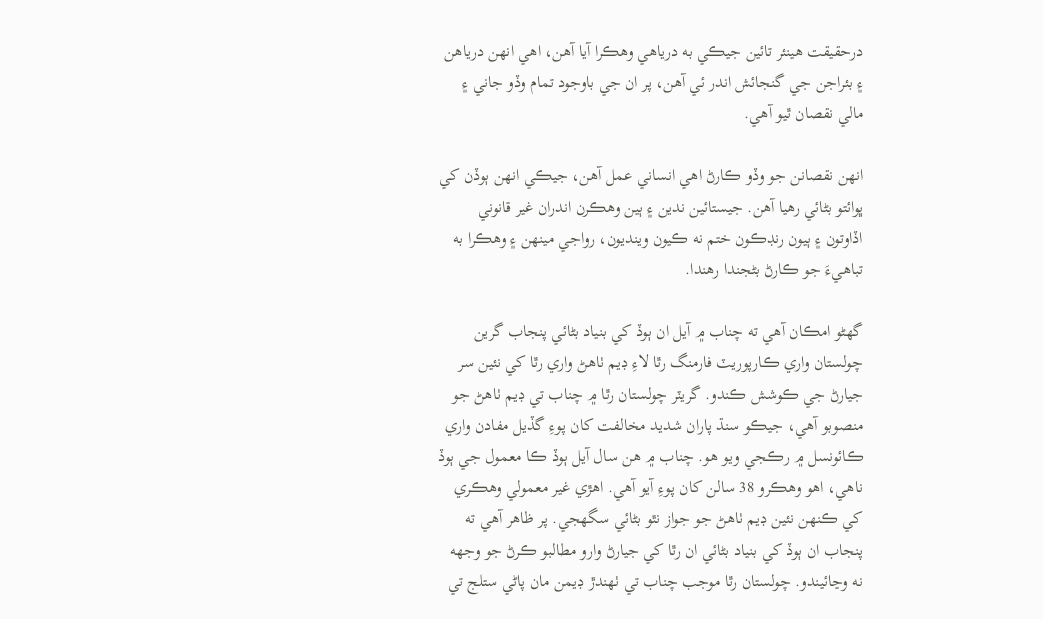درحقيقت هينئر تائين جيڪي به درياهي وهڪرا آيا آهن، اهي انهن درياهن ۽ بئراجن جي گنجائش اندر ئي آهن، پر ان جي باوجود تمام وڏو جاني ۽ مالي نقصان ٿيو آهي.

انهن نقصانن جو وڏو ڪارڻ اهي انساني عمل آهن، جيڪي انهن ٻوڏن کي ڀوائتو بڻائي رهيا آهن. جيستائين ندين ۽ ٻين وهڪرن اندران غير قانوني اڏاوتون ۽ ٻيون رنڊڪون ختم نه ڪيون وينديون، رواجي مينهن ۽ وهڪرا به تباهيءَ جو ڪارڻ بڻجندا رهندا.

گهڻو امڪان آهي ته چناب ۾ آيل ان ٻوڏ کي بنياد بڻائي پنجاب گرين چولستان واري ڪارپوريٽ فارمنگ رٿا لاءِ ڊيم ٺاهڻ واري رٿا کي نئين سر جيارڻ جي ڪوشش ڪندو. گريٽر چولستان رٿا ۾ چناب تي ڊيم ٺاهڻ جو منصوبو آهي، جيڪو سنڌ پاران شديد مخالفت کان پوءِ گڏيل مفادن واري ڪائونسل ۾ رڪجي ويو هو. چناب ۾ هن سال آيل ٻوڏ ڪا معمول جي ٻوڏ ناهي، اهو وهڪرو 38 سالن کان پوءِ آيو آهي. اهڙي غير معمولي وهڪري کي ڪنهن نئين ڊيم ٺاهڻ جو جواز نٿو بڻائي سگهجي. پر ظاهر آهي ته پنجاب ان ٻوڏ کي بنياد بڻائي ان رٿا کي جيارڻ وارو مطالبو ڪرڻ جو وجهه نه وڃائيندو. چولستان رٿا موجب چناب تي ٺهندڙ ڊيمن مان پاڻي ستلج تي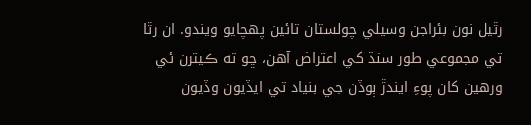رٿيل نون بئراجن وسيلي چولستان تائين پهچايو ويندو. ان رٿا تي مجموعي طور سنڌ کي اعتراض آهن، ڇو ته ڪيترن ئي ورهين کان پوءِ ايندڙ ٻوڏن جي بنياد تي ايڏيون وڏيون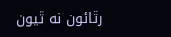رٿائون نه ٿيون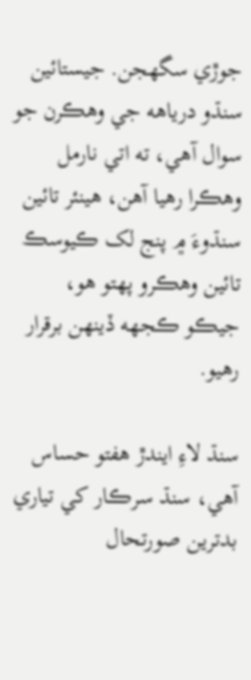جوڙي سگهجن. جيستائين سنڌو درياهه جي وهڪرن جو سوال آهي، ته اتي نارمل وهڪرا رهيا آهن، هينئر تائين سنڌوءَ ۾ پنج لک ڪيوسڪ تائين وهڪرو پهتو هو، جيڪو ڪجهه ڏينهن برقرار رهيو.

سنڌ لاءِ ايندڙ هفتو حساس آهي، سنڌ سرڪار کي تياري بدترين صورتحال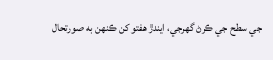جي سطح جي ڪرڻ گهرجي، ايندڙ هفتو کن ڪنهن به صورتحال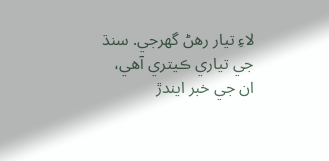لاءِ تيار رهڻ گهرجي. سنڌ جي تياري ڪيتري آهي، ان جي خبر ايندڙ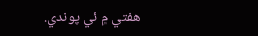هفتي ۾ ئي پوندي.